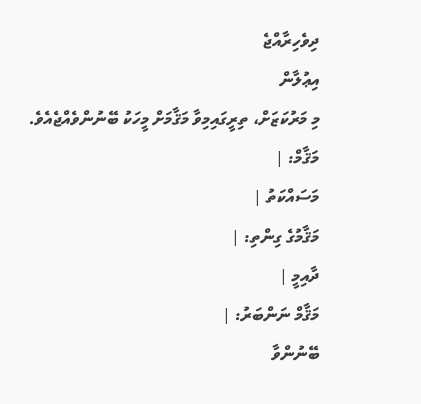ދިވެހިރާއްޖެ
އިޢުލާން
މި މަރުކަޒަށް، ތިރީގައިމިވާ މަޤާމަށް މީހަކު ބޭނުންވެއްޖެއެވެ.
މަޤާމް: |
މަސައްކަތު |
މަޤާމުގެ ގިންތި: |
ދާއިމީ |
މަޤާމް ނަންބަރު: |
ބޭނުންވާ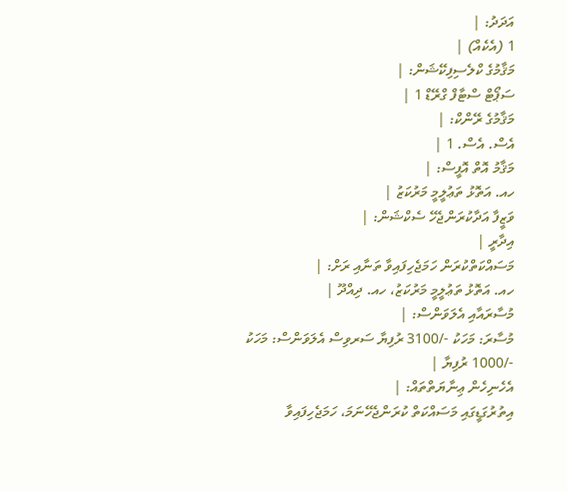އަދަދު: |
1 (އެކެއް) |
މަޤާމުގެ ކްލެސިފިކޭޝަން: |
ސަޕޯޓް ސްޓާފް ގްރޭޑް 1 |
މަޤާމުގެ ރޭންކް: |
އެސް. އެސް. 1 |
މަޤާމު އޮތް އޮފީސް: |
ހއ. އަތޮޅު ތަޢުލީމީ މަރުކަޒު |
ވަޒީފާ އަދާކުރަންޖެހޭ ސެކްޝަން: |
އިދާރީ |
މަސައްކަތްކުރަން ހަމަޖެހިފައިވާ ތަނާއި ރަށް: |
ހއ. އަތޮޅު ތަޢުލީމީ މަރުކަޒު، ހއ. ދިއްދޫ |
މުސާރައާއި އެލަވަންސް: |
މުސާރަ: މަހަކު -/3100 ރުފިޔާ ސަރވިސް އެލަވަންސް: މަހަކު -/1000 ރުފިޔާ |
އެހެނިހެން ޢިނާޔަތްތައް: |
އިތުރުގަޑީގައި މަސައްކަތް ކުރަންޖެހޭނަމަ، ހަމަޖެހިފައިވާ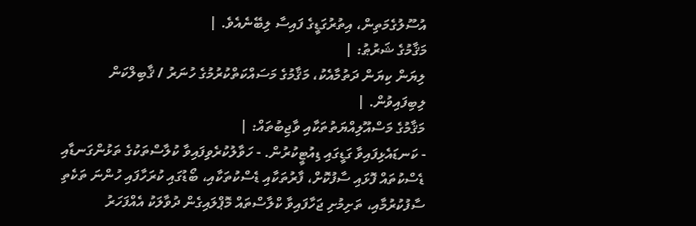އުސޫލުގެމަތިން، އިތުރުގަޑީގެ ފައިސާ ލިބޭނެއެވެ. |
މަޤާމުގެ ޝަރުޠު: |
ލިޔަން ކިޔަން ދަތުމާއެކު، މަޤާމުގެ މަސައްކަތްކުރުމުގެ ހުނަރު / ޤާބިލްކަން ލިބިފައިވުން. |
މަޤާމުގެ މަސްއޫލިއްޔަތުތަކާއި ވާޖިބުތައް: |
- ކަނޑައެޅިފައިވާ ގަޑީގައި ޑިއުޓީކުރުން. - ހަވާލުކުރެވިފައިވާ ކުލާސްތަކުގެ ތަޅުންގަނޑާއި ޑެސްކުތައް ފޮޅައި ސާފުކޮށް، ފާރުތަކާއި ޑެސްކުތަކާއި، ބޯޑުގައި ކުރަހާފައި ހުންނަ ތަކެތި ސާފުކުރުމާއި، ތަށިމުށި ޖަހާފައިވާ ކްލާސްތައް މޮޕްލައިގެން ދުވާލަކު އެއްފަހަރު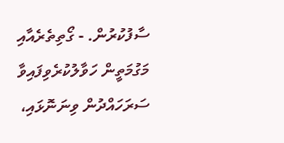ސާފުކުރުން. - ގޯތިތެރެއާއި މަގުމަތީން ހަވާލުކުރެވިފައިވާ ސަރަހައްދުން ވިނަނޮޅައި،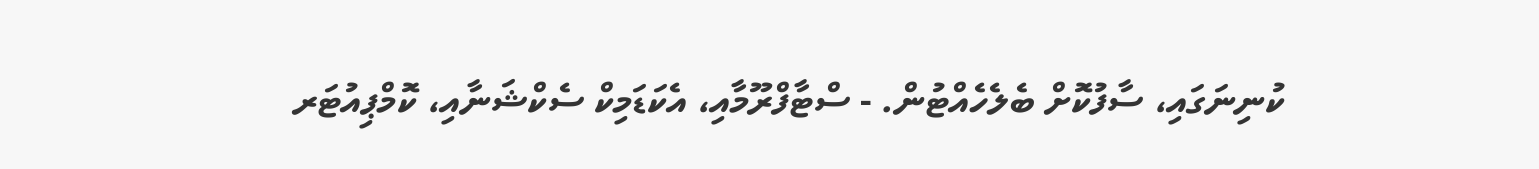ކުނިނަގައި، ސާފުކޮށް ބެލެހެއްޓުން. - ސްޓާފްރޫމާއި، އެކަޑަމިކް ސެކްޝަނާއި، ކޮމްޕިއުޓަރ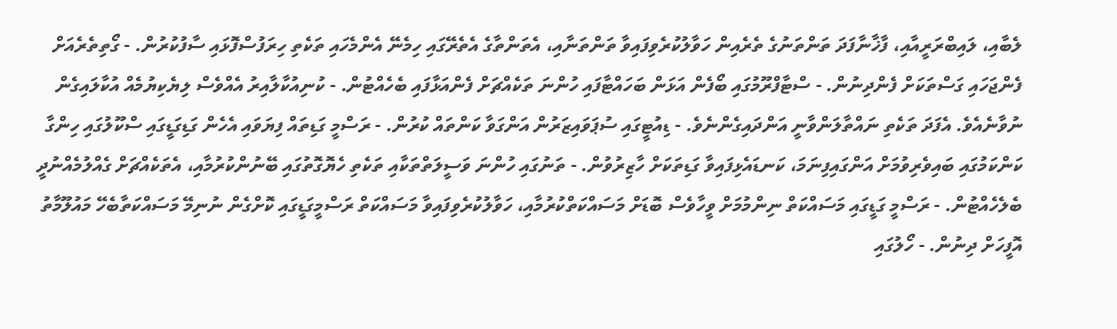ލެބާއި، ލައިބްރަރީއާއި، ފާޚާނާފަދަ ތަންތަނުގެ ތެރެއިން ހަވާލުކުރެވިފައިވާ ތަންތަނާއި، އެތަންތާގެ އެތެރޭގައި ހިމެނޭ އެންމެހައި ތަކެތި ހިރަފުސްފޮޅައި ސާފުކުރުން. - ގޯތިތެރެއަށް ފެންޖަހައި ގަސްތަކަށް ފެންދިނުން. - ސްޓާފްރޫމުގައި ބޯފެން އަޅަން ބަހައްޓާފައި ހުންނަ ތަކެއްޗަށް ފެންއަޅާފައި ބެހެއްޓުން. - ކުނިއުކާލާއިރު އެއްވެސް ލިޔެކިޔުމެއް އުކާލައިގެން ނުވާނެއެވެ. އެފަދަ ތަކެތި ނައްތާލަންވާނީ އަންދައިގެންނެވެ. - ޑިއުޓީގައި ސުޕަވައިޒަރުން އަންގަވާ ކަންތައް ކުރުން. - ރަސްމީ ގަޑިތައް ފިޔަވައި އެހެން ގަޑިގަޑީގައި ސްކޫލުގައި ހިންގާ ކަންކަމުގައި ބައިވެރިވުމަށް އަންގައިފިނަމަ، ކަނޑައެޅިފައިވާ ގަޑިތަކަށް ހާޒިރުވުން. - ތަނުގައި ހުންނަ ވަސީލަތްތަކާއި ތަކެތި ހެޔޮގޮތުގައި ބޭނުންކުރުމާއި، އެތަކެއްޗަށް ގެއްލުމެއްނުދީ ބެލެހެއްޓުން. - ރަސްމީ ގަޑީގައި މަސައްކަތް ނިންމުމަށް ވީހާވެސް ބޮޑަށް މަސައްކަތްކުރުމާއި، ހަވާލުކުރެވިފައިވާ މަސައްކަތް ރަސްމީގަޑީގައި ކޮށްގެން ނުނިމޭ މަސައްކަތާބެހޭ މައުލޫމާތު އޮފީހަށް ދިނުން. - ހޯލުގައި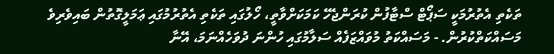ތަކެތި އެތުރުމަކީ ސަޕޯޓް ސްޓާފުން ކުރަންޖެހޭ ކަމަކަށްވާތީ، ހޯލުގައި ތަކެތި އެތުރުމުގައި ޢަމަލީގޮތުން ބައިވެރިވެ މަސައްކަތްކުރުން. - މަސައްކަތު މުވައްޒަފެއް ސަލާމުގައި ހުންނަ ދުވަހެއްނަމަ، އޭނާ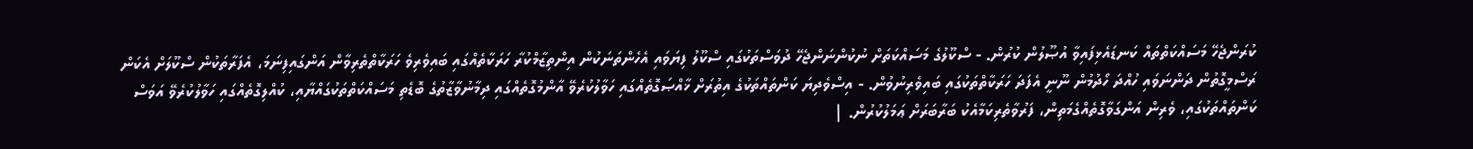ކުރަންޖެހޭ މަސައްކަތްތައް ކަނޑައެޅިފައިވާ އުޞޫލުން ކުރުން. - ސްކޫލުގެ މަސައްކަތަށް ނުކުންނަންޖެހޭ ދުވަސްތަކުގައި ސްކޫލު ފިޔަވައި އެހެންތަނަކުން އިންތިޒާމްކުރާ ހަރަކާތެއްގައި ބައިވެރިވެ ހަރަކާތްތެރިވާން އަންގައިފިނަމަ، އެފަރާތަކުން ސްކޫލަށް އެކަން ރަސްމީގޮތުން ދަންނަވައި ހުއްދަ ހޯދުމުން ނޫނީ އެފަދަ ހަރަކާތްތަކުގައި ބައިވެރިނުވުން. - އިސްވެދިޔަ ކަންތައްތަކުގެ އިތުރަށް ޚާއްޞަގޮތެއްގައި ހަވާލުކުރެވޭ އާންމުގޮތެއްގައި ދިމާނުވާޒާތުގެ ބޮޑެތި މަސައްކަތްތަކުގައްޔާއި، ކުއްލިގޮތެއްގައި ހަވާލުކުރެވޭ އަވަސް ކަންތައްތަކުގައި، ވެރިން އަންގަވާގޮތެއްގެމަތިން، ފަރުވާތެރިކަމާއެކު ބަރާބަރަށް ޢަމަލުކުރުން. |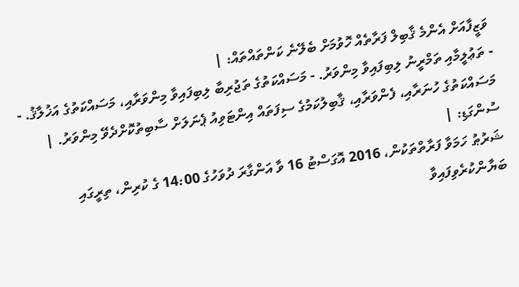ވަޒީފާއަށް އެންމެ ޤާބިލް ފަރާތެއް ހޮވުމަށް ބެލޭނެ ކަންތައްތައް: |
- ތަޢުލީމާއި ތަމްރީނު ލިބިފައިވާ މިންވަރު. - މަސައްކަތުގެ ތަޖުރިބާ ލިބިފައިވާ މިންވަރާއި، މަސައްކަތުގެ އަޚުލާޤު. - މަސައްކަތުގެ ހުނަރާއި، ފެންވަރާއި، ޤާބިލުކަމުގެ ސިފަތައް އިންޓަވިއު ޕެނަލަށް ސާބިތުކޮށްދެވޭ މިންވަރު. |
ސުންގަޑި: |
ޝަރުޠު ހަމަވާ ފަރާތްތަކުން، 2016 އޮގަސްޓު 16 ވާ އަންގާރަ ދުވަހުގެ 14:00 ގެ ކުރިން، ތިރީގައި ބަޔާންކުރެވިފައިވާ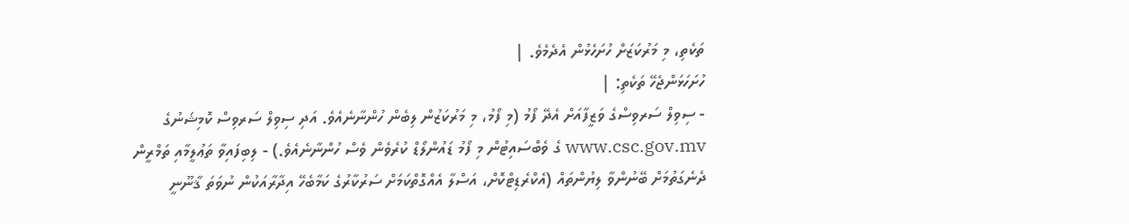ތަކެތި، މި މަރުކަޒަށް ހުށަހެޅުން އެދެމެވެ. |
ހުށަހަޅަންޖެހޭ ތަކެތި: |
- ސިވިލް ސަރވިސްގެ ވަޒީފާއަށް އެދޭ ފޯމު (މި ފޯމު، މި މަރުކަޒުން ލިބެން ހުންނާނެއެވެ. އަދި ސިވިލް ސަރވިސް ކޮމިޝަނުގެ www.csc.gov.mv ގެ ވެބްސައިޓުން މި ފޯމު ޑައުންލޯޑް ކުރެވެން ވެސް ހުންނާނެއެވެ.) - ލިބިފައިވާ ތަޢުލީމާއި ތަމްރީން ދެނެގަތުމަށް ބޭނުންވާ ލިޔުންތައް (އެކްރެޑިޓްކޮށް، އަސްލާ އެއްގޮތްކަމަށް ސަރުކާރުގެ ކަމާބެހޭ އިދާރާއަކުން ނުވަތަ ޤާނޫނީ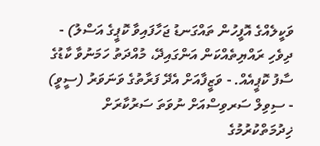ވަކީލެއްގެ އޮފީހުން ތައްގަނޑު ޖަހާފައިވާ ކޮޕީގެ އަސްލު) - ދިވެހި ރައްޔިތެއްކަން އަންގައިދޭ، މުއްދަތު ހަމަނުވާ ކާޑުގެ ސާފު ކޮޕީއެއް. - ވަޒީފާއަށް އެދޭ ފަރާތުގެ ވަނަވަރު (ސީވީ) - ސިވިލް ސަރވިސްއަށް ނުވަތަ ސަރުކާރަށް ޚިދުމަތްކުރުމުގެ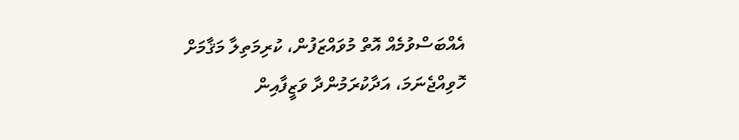އެއްބަސްވުމެއް އޮތް މުވައްޒަފުން، ކުރިމަތިލާ މަޤާމަށް ހޮވިއްޖެނަމަ، އަދާކުރަމުންދާ ވަޒީފާއިން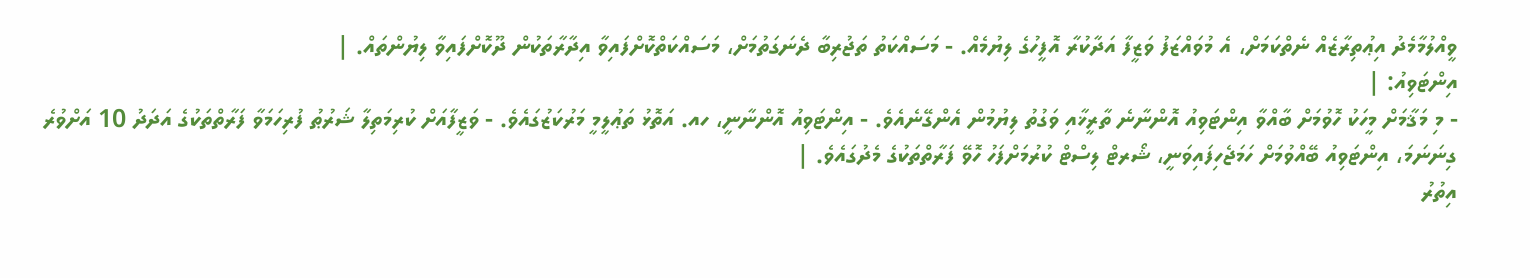ވީއްލުމާމެދު އިޢުތިރާޒެއް ނެތްކަމަށް، އެ މުވައްޒަފު ވަޒީފާ އަދާކުރާ އޮފީހުގެ ލިޔުމެއް. - މަސައްކަތު ތަޖުރިބާ ދެނަގަތުމަށް، މަސައްކަތްކޮށްފައިވާ އިދާރާތަކުން ދޫކޮށްފައިވާ ލިޔުންތައް. |
އިންޓަވިއު: |
- މި މަޤާމަށް މީހަކު ހޮވުމަށް ބާއްވާ އިންޓަވިއު އޮންނާނެ ތާރީޚާއި ވަގުތު ލިޔުމުން އެންގޭނެއެވެ. - އިންޓަވިއު އޮންނާނީ، ހއ. އަތޮޅު ތަޢުލީމީ މަރުކަޒުގައެވެ. - ވަޒީފާއަށް ކުރިމަތިލާ ޝަރުޠު ފުރިހަމަވާ ފަރާތްތަކުގެ އަދަދު 10 އަށްވުރެ ގިނަނަމަ، އިންޓަވިއު ބޭއްވުމަށް ހަމަޖެހިފައިވަނީ، ޝޯރޓް ލިސްޓް ކުރުމަށްފަހު ހޮވޭ ފަރާތްތަކުގެ މެދުގައެވެ. |
އިތުރު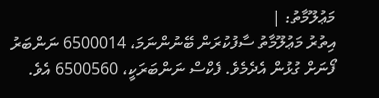މަޢުލޫމާތު: |
އިތުރު މަޢުލޫމާތު ސާފުކުރަން ބޭނުންނަމަ، 6500014 ނަންބަރު ފޯނަށް ގުޅުން އެދެމެވެ. ފެކްސް ނަންބަރަކީ، 6500560 އެވެ.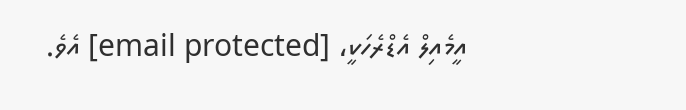އީމެއިލް އެޑްރެހަކީ، [email protected] އެވެ.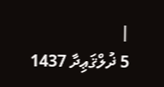|
5 ޛުލްޤަޢިދާ 1437